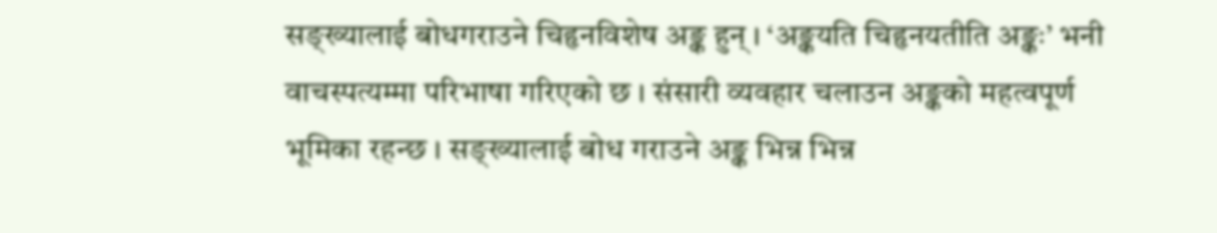सङ्ख्यालाई बोधगराउने चिहृनविशेष अङ्क हुन् । ‘अङ्कयति चिहृनयतीति अङ्कः’ भनी वाचस्पत्यम्मा परिभाषा गरिएको छ । संसारी व्यवहार चलाउन अङ्कको महत्वपूर्ण भूमिका रहन्छ । सङ्ख्यालाई बोध गराउने अङ्क भिन्न भिन्न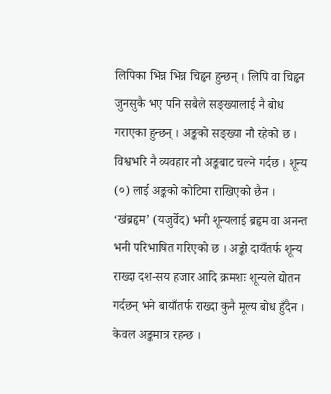लिपिका भिन्न भिन्न चिहृन हुन्छन् । लिपि वा चिहृन जुनसुकै भए पनि सबैले सङ्ख्यालाई नै बोध गराएका हुन्छन् । अङ्कको सङ्ख्या नौ रहेको छ । विश्वभरि नै व्यवहार नौ अङ्कबाट चल्ने गर्दछ । शून्य (०) लाई अङ्कको कोटिमा राखिएको छैन । ‘खंब्रहृम’ (यजुर्वेद) भनी शून्यलाई ब्रहृम वा अनन्त भनी परिभाषित गरिएको छ । अङ्को दायँतर्फ शून्य राख्दा दश-सय हजार आदि क्रमशः शून्यले द्योतन गर्दछन् भने बायाँतर्फ राख्दा कुनै मूल्य बोध हुँदैन । केवल अङ्कमात्र रहन्छ ।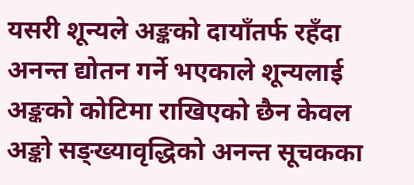यसरी शून्यले अङ्कको दायाँतर्फ रहँदा अनन्त द्योतन गर्ने भएकाले शून्यलाई अङ्कको कोटिमा राखिएको छैन केवल अङ्को सङ्ख्यावृद्धिको अनन्त सूचकका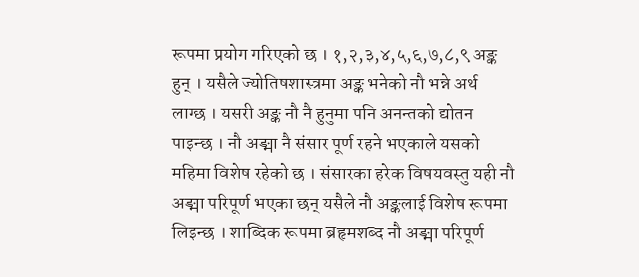रूपमा प्रयोग गरिएको छ । १,२,३,४,५,६,७,८,९ अङ्क हुन् । यसैले ज्योतिषशास्त्रमा अङ्क भनेको नौ भन्ने अर्थ लाग्छ । यसरी अङ्क नौ नै हुनुमा पनि अनन्तको द्योतन पाइन्छ । नौ अङ्मा नै संसार पूर्ण रहने भएकाले यसको महिमा विशेष रहेको छ । संसारका हरेक विषयवस्तु यही नौ अङ्मा परिपूर्ण भएका छन् यसैले नौ अङ्कलाई विशेष रूपमा लिइन्छ । शाब्दिक रूपमा ब्रहृमशब्द नौ अङ्मा परिपूर्ण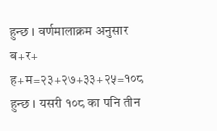हुन्छ । वर्णमालाक्रम अनुसार ब+र+ ह+म=२३+२७+३३+२५=१०८ हुन्छ । यसरी १०८ का पनि तीन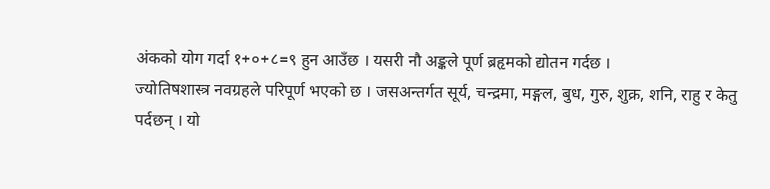अंकको योग गर्दा १+०+८=९ हुन आउँछ । यसरी नौ अङ्कले पूर्ण ब्रहृमको द्योतन गर्दछ ।
ज्योतिषशास्त्र नवग्रहले परिपूर्ण भएको छ । जसअन्तर्गत सूर्य, चन्द्रमा, मङ्गल, बुध, गुरु, शुक्र, शनि, राहु र केतु पर्दछन् । यो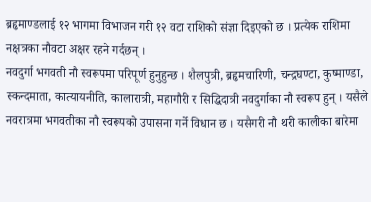ब्रहृमाण्डलाई १२ भागमा विभाजन गरी १२ वटा राशिको संज्ञा दिइएको छ । प्रत्येक राशिमा नक्षत्रका नौवटा अक्षर रहने गर्दछन् ।
नवदुर्गा भगवती नौ स्वरूपमा परिपूर्ण हुनुहुन्छ । शैलपुत्री, ब्रहृमचारिणी, चन्द्रघण्टा, कुष्माण्डा, स्कन्दमाता, कात्यायनीति, कालारात्री, महागौरी र सिद्धिदात्री नवदुर्गाका नौ स्वरूप हुन् । यसैले नवरात्रमा भगवतीका नौ स्वरूपको उपासना गर्ने विधान छ । यसैगरी नौ थरी कालीका बारेमा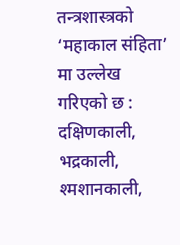तन्त्रशास्त्रको ‘महाकाल संहिता’ मा उल्लेख गरिएको छ : दक्षिणकाली, भद्रकाली, श्मशानकाली,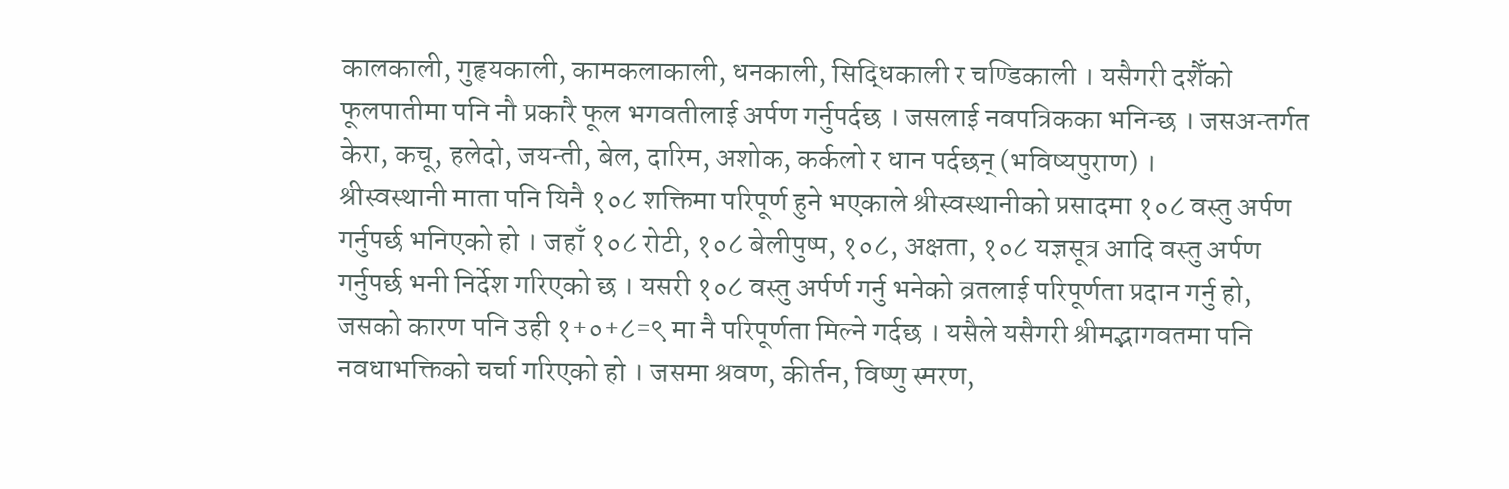कालकाली, गुहृयकाली, कामकलाकाली, धनकाली, सिद्धिकाली र चण्डिकाली । यसैगरी दशैँको फूलपातीमा पनि नौ प्रकारै फूल भगवतीलाई अर्पण गर्नुपर्दछ । जसलाई नवपत्रिकका भनिन्छ । जसअन्तर्गत केरा, कचू, हलेदो, जयन्ती, बेल, दारिम, अशोक, कर्कलो र धान पर्दछन् (भविष्यपुराण) ।
श्रीस्वस्थानी माता पनि यिनै १०८ शक्तिमा परिपूर्ण हुने भएकाले श्रीस्वस्थानीको प्रसादमा १०८ वस्तु अर्पण गर्नुपर्छ भनिएको हो । जहाँ १०८ रोटी, १०८ बेलीपुष्प, १०८, अक्षता, १०८ यज्ञसूत्र आदि वस्तु अर्पण गर्नुपर्छ भनी निर्देश गरिएको छ । यसरी १०८ वस्तु अर्पर्ण गर्नु भनेको व्रतलाई परिपूर्णता प्रदान गर्नु हो, जसको कारण पनि उही १+०+८=९ मा नै परिपूर्णता मिल्ने गर्दछ । यसैले यसैगरी श्रीमद्भागवतमा पनि नवधाभक्तिको चर्चा गरिएको हो । जसमा श्रवण, कीर्तन, विष्णु स्मरण,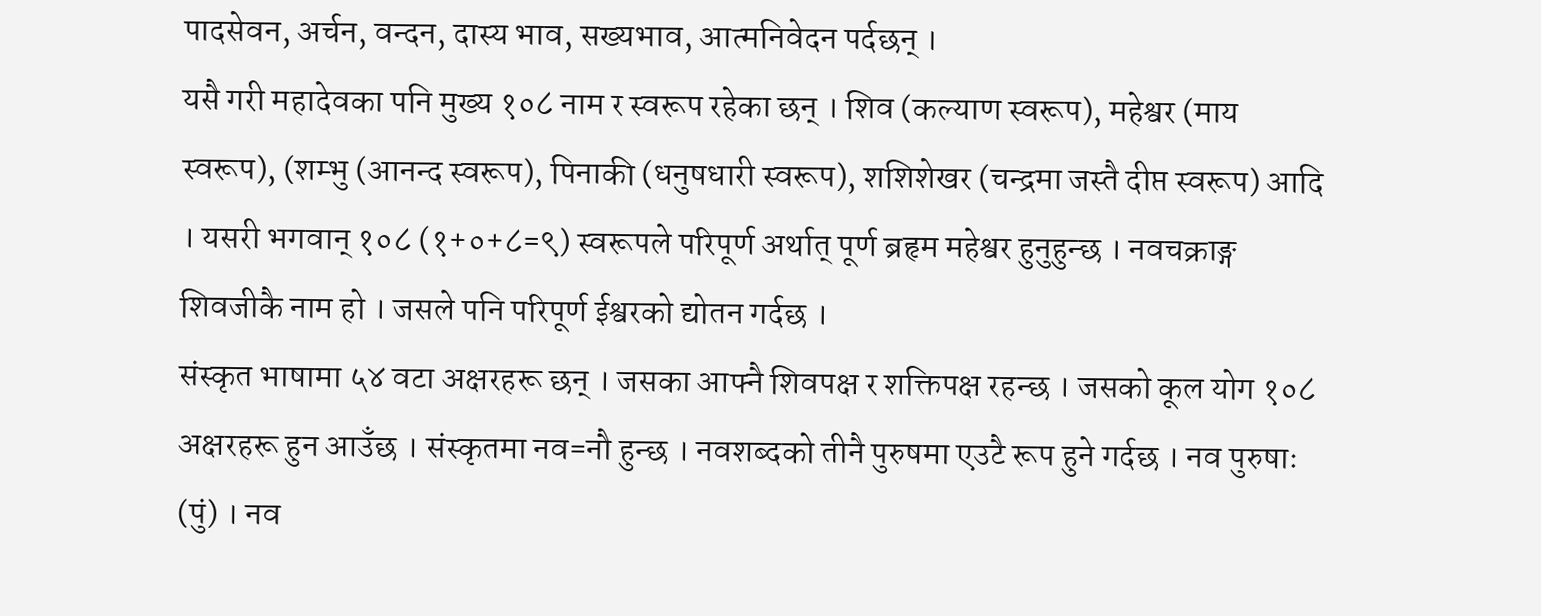पादसेवन, अर्चन, वन्दन, दास्य भाव, सख्यभाव, आत्मनिवेदन पर्दछन् ।
यसै गरी महादेवका पनि मुख्य १०८ नाम र स्वरूप रहेका छन् । शिव (कल्याण स्वरूप), महेश्वर (माय स्वरूप), (शम्भु (आनन्द स्वरूप), पिनाकी (धनुषधारी स्वरूप), शशिशेखर (चन्द्रमा जस्तै दीप्त स्वरूप) आदि । यसरी भगवान् १०८ (१+०+८=९) स्वरूपले परिपूर्ण अर्थात् पूर्ण ब्रहृम महेश्वर हुनुहुन्छ । नवचक्राङ्ग शिवजीकै नाम हो । जसले पनि परिपूर्ण ईश्वरको द्योतन गर्दछ ।
संस्कृत भाषामा ५४ वटा अक्षरहरू छन् । जसका आफ्नै शिवपक्ष र शक्तिपक्ष रहन्छ । जसको कूल योग १०८ अक्षरहरू हुन आउँछ । संस्कृतमा नव=नौ हुन्छ । नवशब्दको तीनै पुरुषमा एउटै रूप हुने गर्दछ । नव पुरुषाः (पुं) । नव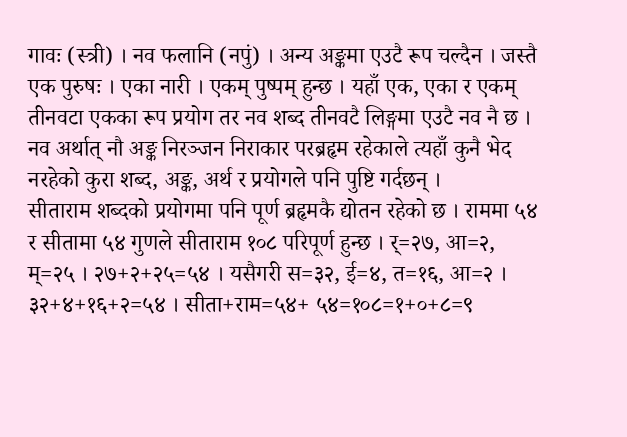गावः (स्त्री) । नव फलानि (नपुं) । अन्य अङ्कमा एउटै रूप चल्दैन । जस्तै एक पुरुषः । एका नारी । एकम् पुष्पम् हुन्छ । यहाँ एक, एका र एकम् तीनवटा एकका रूप प्रयोग तर नव शब्द तीनवटै लिङ्गमा एउटै नव नै छ । नव अर्थात् नौ अङ्क निरञ्जन निराकार परब्रहृम रहेकाले त्यहाँ कुनै भेद नरहेको कुरा शब्द, अङ्क, अर्थ र प्रयोगले पनि पुष्टि गर्दछन् ।
सीताराम शब्दको प्रयोगमा पनि पूर्ण ब्रहृमकै द्योतन रहेको छ । राममा ५४ र सीतामा ५४ गुणले सीताराम १०८ परिपूर्ण हुन्छ । र्=२७, आ=२, म्=२५ । २७+२+२५=५४ । यसैगरी स=३२, ई=४, त=१६, आ=२ । ३२+४+१६+२=५४ । सीता+राम=५४+ ५४=१०८=१+०+८=९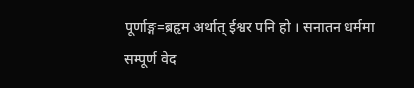पूर्णाङ्ग=ब्रहृम अर्थात् ईश्वर पनि हो । सनातन धर्ममा सम्पूर्ण वेद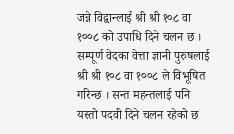जन्ने विद्वान्लाई श्री श्री १०८ वा १००८ को उपाधि दिने चलन छ । सम्पूर्ण वेदका वेत्ता ज्ञानी पुरुषलाई श्री श्री १०८ वा १००८ ले विभूषित गरिन्छ । सन्त महन्तलाई पनि यस्तो पदवी दिने चलन रहेको छ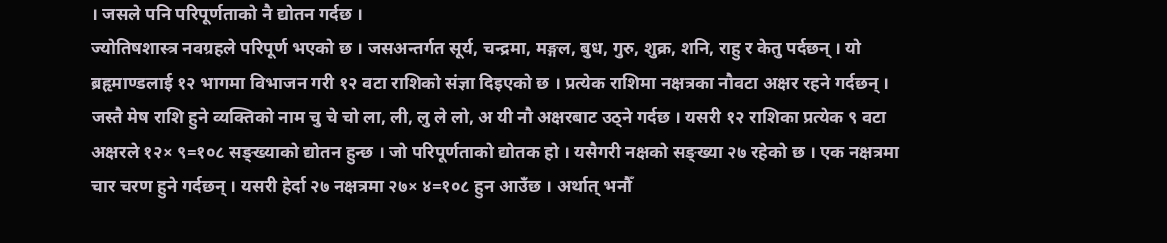। जसले पनि परिपूर्णताको नै द्योतन गर्दछ ।
ज्योतिषशास्त्र नवग्रहले परिपूर्ण भएको छ । जसअन्तर्गत सूर्य, चन्द्रमा, मङ्गल, बुध, गुरु, शुक्र, शनि, राहु र केतु पर्दछन् । यो ब्रहृमाण्डलाई १२ भागमा विभाजन गरी १२ वटा राशिको संज्ञा दिइएको छ । प्रत्येक राशिमा नक्षत्रका नौवटा अक्षर रहने गर्दछन् । जस्तै मेष राशि हुने व्यक्तिको नाम चु चे चो ला, ली, लु ले लो, अ यी नौ अक्षरबाट उठ्ने गर्दछ । यसरी १२ राशिका प्रत्येक ९ वटा अक्षरले १२× ९=१०८ सङ्ख्याको द्योतन हुन्छ । जो परिपूर्णताको द्योतक हो । यसैगरी नक्षको सङ्ख्या २७ रहेको छ । एक नक्षत्रमा चार चरण हुने गर्दछन् । यसरी हेर्दा २७ नक्षत्रमा २७× ४=१०८ हुन आउँछ । अर्थात् भनौँ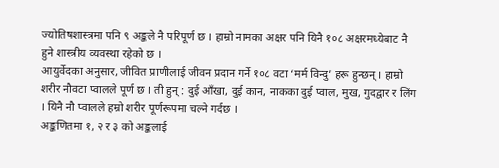ज्योतिषशास्त्रमा पनि ९ अङ्कले नै परिपूर्ण छ । हाम्रो नामका अक्षर पनि यिनै १०८ अक्षरमध्येबाट नै हुने शास्त्रीय व्यवस्था रहेको छ ।
आयुर्वेदका अनुसार, जीवित प्राणीलाई जीवन प्रदान गर्ने १०८ वटा ‘मर्म विन्दु’ हरू हुन्छन् । हाम्रो शरीर नौवटा प्वालले पूर्ण छ । ती हुन् : दुई आँखा, दुई कान, नाकका दुई प्वाल, मुख, गुदद्वार र लिंग । यिनै नौ प्वालले हम्रो शरीर पूर्णरूपमा चल्ने गर्दछ ।
अङ्कणितमा १, २ र ३ को अङ्कलाई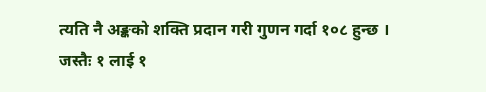त्यति नै अङ्कको शक्ति प्रदान गरी गुणन गर्दा १०८ हुन्छ । जस्तैः १ लाई १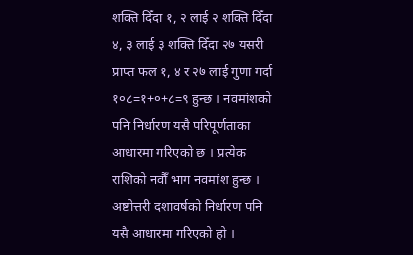शक्ति दिँदा १, २ लाई २ शक्ति दिँदा ४, ३ लाई ३ शक्ति दिँदा २७ यसरी प्राप्त फल १, ४ र २७ लाई गुणा गर्दा १०८=१+०+८=९ हुन्छ । नवमांशको पनि निर्धारण यसै परिपूर्णताका आधारमा गरिएको छ । प्रत्येक राशिको नवौँ भाग नवमांश हुन्छ । अष्टोत्तरी दशावर्षको निर्धारण पनि यसै आधारमा गरिएको हो ।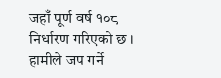जहाँ पूर्ण वर्ष १०८ निर्धारण गरिएको छ । हामीले जप गर्ने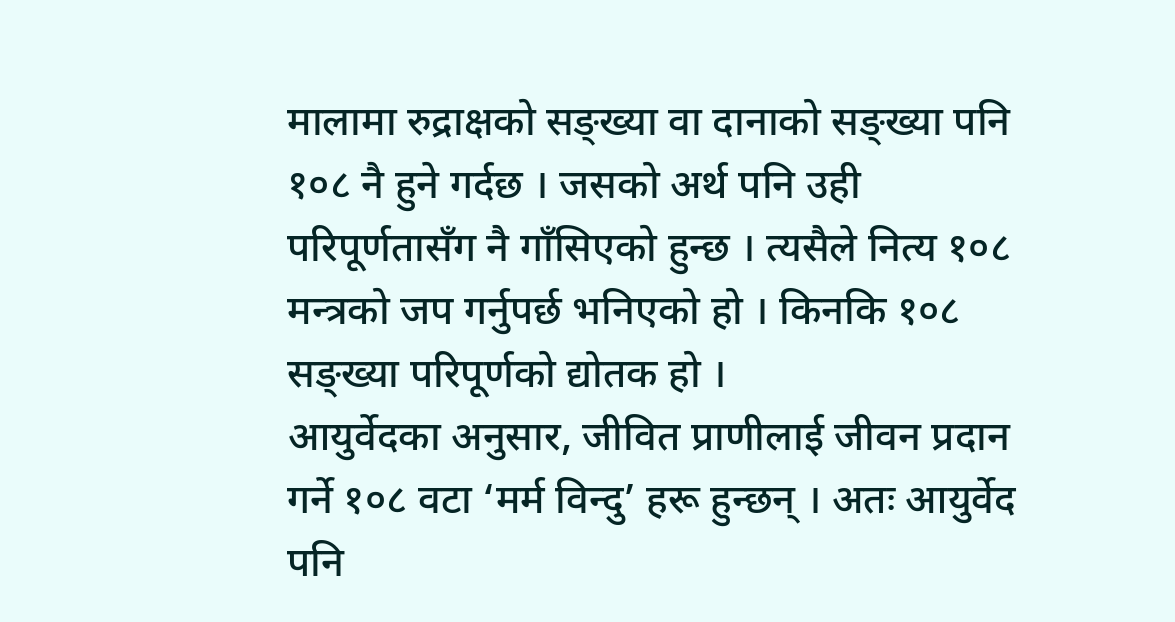मालामा रुद्राक्षको सङ्ख्या वा दानाको सङ्ख्या पनि १०८ नै हुने गर्दछ । जसको अर्थ पनि उही परिपूर्णतासँग नै गाँसिएको हुन्छ । त्यसैले नित्य १०८ मन्त्रको जप गर्नुपर्छ भनिएको हो । किनकि १०८ सङ्ख्या परिपूर्णको द्योतक हो ।
आयुर्वेदका अनुसार, जीवित प्राणीलाई जीवन प्रदान गर्ने १०८ वटा ‘मर्म विन्दु’ हरू हुन्छन् । अतः आयुर्वेद पनि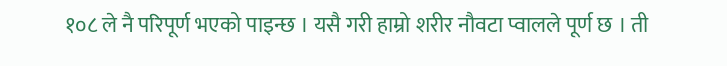१०८ ले नै परिपूर्ण भएको पाइन्छ । यसै गरी हाम्रो शरीर नौवटा प्वालले पूर्ण छ । ती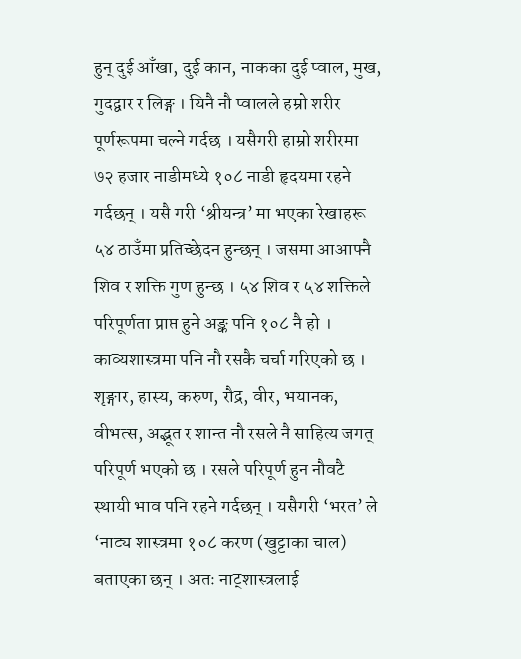हुन् दुई आँखा, दुई कान, नाकका दुई प्वाल, मुख, गुदद्वार र लिङ्ग । यिनै नौ प्वालले हम्रो शरीर पूर्णरूपमा चल्ने गर्दछ । यसैगरी हाम्रो शरीरमा ७२ हजार नाडीमध्ये १०८ नाडी हृदयमा रहने गर्दछन् । यसै गरी ‘श्रीयन्त्र’ मा भएका रेखाहरू ५४ ठाउँमा प्रतिच्छेदन हुन्छन् । जसमा आआफ्नै शिव र शक्ति गुण हुन्छ । ५४ शिव र ५४ शक्तिले परिपूर्णता प्राप्त हुने अङ्क पनि १०८ नै हो ।
काव्यशास्त्रमा पनि नौ रसकै चर्चा गरिएको छ । शृङ्गार, हास्य, करुण, रौद्र, वीर, भयानक, वीभत्स, अद्भूत र शान्त नौ रसले नै साहित्य जगत् परिपूर्ण भएको छ । रसले परिपूर्ण हुन नौवटै स्थायी भाव पनि रहने गर्दछन् । यसैगरी ‘भरत’ ले ‘नाट्य शास्त्रमा १०८ करण (खुट्टाका चाल) बताएका छन् । अतः नाट्शास्त्रलाई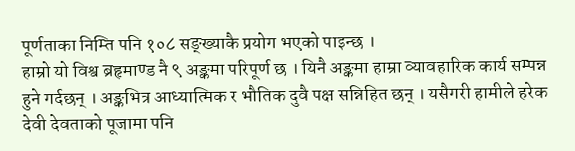पूर्णताका निम्ति पनि १०८ सङ्ख्याकै प्रयोग भएको पाइन्छ ।
हाम्रो यो विश्व ब्रहृमाण्ड नै ९ अङ्कमा परिपूर्ण छ । यिनै अङ्कमा हाम्रा व्यावहारिक कार्य सम्पन्न हुने गर्दछन् । अङ्कभित्र आध्यात्मिक र भौतिक दुवै पक्ष सन्निहित छन् । यसैगरी हामीले हरेक देवी देवताको पूजामा पनि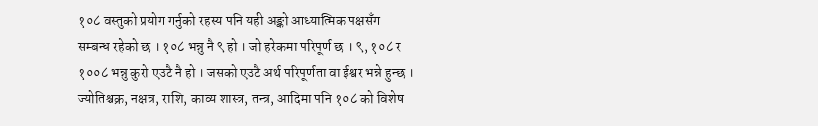१०८ वस्तुको प्रयोग गर्नुको रहस्य पनि यही अङ्को आध्यात्मिक पक्षसँग सम्बन्ध रहेको छ । १०८ भन्नु नै ९ हो । जो हरेकमा परिपूर्ण छ । ९, १०८ र १००८ भन्नु कुरो एउटै नै हो । जसको एउटै अर्थ परिपूर्णता वा ईश्वर भन्ने हुन्छ । ज्योतिश्चक्र, नक्षत्र, राशि, काव्य शास्त्र, तन्त्र, आदिमा पनि १०८ को विशेष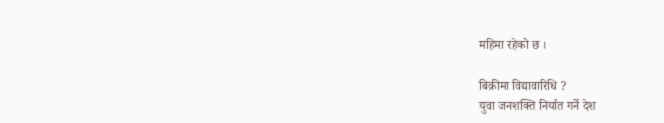महिमा रहेको छ ।

बिक्रीमा विद्यावारिधि ?
युवा जनशक्ति निर्यात गर्ने देश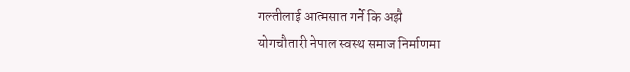गल्तीलाई आत्मसात गर्ने कि अझै
योगचौतारी नेपाल स्वस्थ समाज निर्माणमा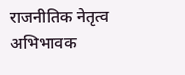राजनीतिक नेतृत्व अभिभावक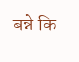बन्ने कि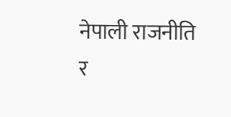नेपाली राजनीति र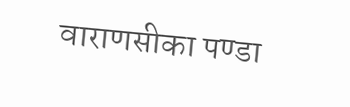वाराणसीका पण्डा